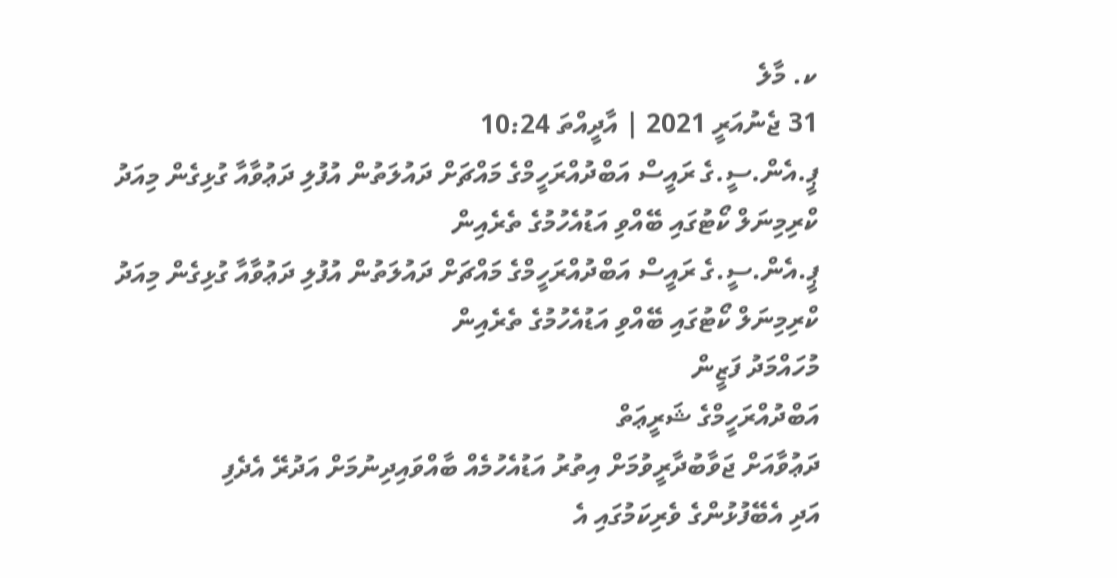ކ. މާލެ
31 ޖެނުއަރީ 2021 | އާދީއްތަ 10:24
ޕީ.އެން.ސީ.ގެ ރައީސް އަބްދުއްރަހީމްގެ މައްޗަށް ދައުލަތުން އުފުލި ދަޢުވާއާ ގުޅިގެން މިއަދު ކްރިމިނަލް ކޯޓުގައި ބޭއްވި އަޑުއެހުމުގެ ތެރެއިން
ޕީ.އެން.ސީ.ގެ ރައީސް އަބްދުއްރަހީމްގެ މައްޗަށް ދައުލަތުން އުފުލި ދަޢުވާއާ ގުޅިގެން މިއަދު ކްރިމިނަލް ކޯޓުގައި ބޭއްވި އަޑުއެހުމުގެ ތެރެއިން
މުހައްމަދު ފަޒީން
އަބްދުއްރަހީމްގެ ޝަރީޢަތް
ދަޢުވާއަށް ޖަވާބުދާރީވުމަށް އިތުރު އަޑުއެހުމެއް ބާއްވައިދިނުމަށް އަދުރޭ އެދެފި
އަދި އެބޭފުޅުންގެ ވެރިކަމުގައި އެ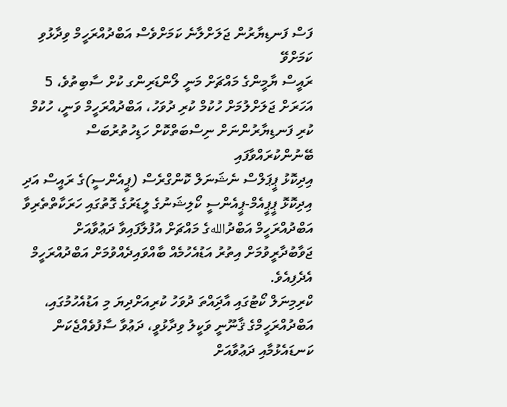ފަސް ފަނޑިޔާރުން ޖަލަށްލާނެ ކަމަށްވެސް އަބްދުއްރަހީމް ވިދާޅުވި ކަމަށްވޭ
ރައީސް ޔާމީންގެ މައްޗަށް މަނީ ލޯންޑަރިންގ ކުށް ސާބިތުވެ، 5 އަހަރަށް ޖަލަށްލުމަށް ހުކުމް ކުރި ދުވަހު، އަބްދުއްރަހީމް ވަނީ، ހުކުމް ކުރި ފަނޑިޔާރުންނަށް ނިސްބަތްކޮށް ހަޑިހުތުރުބަސް ބޭނުންކުރައްވާފައި
އިދިކޮޅު ޕީޕަލްސް ނެޝަނަލް ކޮންގްރެސް (ޕީއެންސީ)ގެ ރައީސް އަދި އިދިކޮޅޮ ޕީޕީއެމް-ޕީއެންސީ ކޯލިޝަނުގެ ލީޑަރުގެ ގޮތުގައި ހަރަކާތްތެރިވާ އަބްދުއްރަހީމް އަބްދުاللهގެ މައްޗަށް އުފުލާފައިވާ ދަޢުވާއަށް ޖަވާބުދާރީވުމަށް އިތުރު އަޑުއެހުމެއް ބާއްވައިދެއްވުމަށް އަބްދުއްރަހީމް އެދެފިއެވެ.
ކްރިމިނަލް ކޯޓުގައި އާދިައްތަ ދުވަހު ކުރިއަށްދިޔަ މި އަޑުއެހުމުގައި، އަބްދުއްރަހީމްގެ ޤާނޫނީ ވަކީލު ވިދާޅުވީ، ދަޢުވާ ސާފުވެއްޖެކަން ކަނޑައެޅުމާއި ދަޢުވާއަށް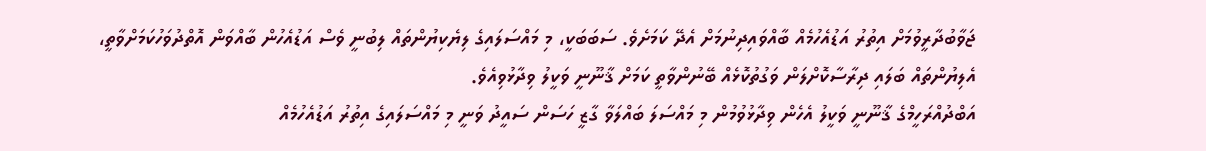ޖަވާބުދާރީވުމަށް އިތުރު އަޑުއެހުމެއް ބާއްވައިދިނުމަށް އެދޭ ކަމަށެވެ. ސަބަބަކީ، މި މައްސަލައިގެ ލިޔެކިޔުންތައް ލިބުނީ ވެސް އަޑުއެހުން ބާއްވަން އޮތްދުވަހުކަމަށްވާތީ، އެލިޔުންތައް ބަލައި ދިރާސާކޮށްލަން ވަގުތުކޮޅެއް ބޭނުންވާތީ ކަމަށް ޤާނޫނީ ވަކީލު ވިދާޅުވިއެވެ.
އަބްދުއްރަހީމްގެ ޤާނޫނީ ވަކީލު އެހެން ވިދާޅުވުމުން މި މައްސަލަ ބައްލަވާ ގާޒީ ހަސަން ސައީދު ވަނީ މި މައްސަލައިގެ އިތުރު އަޑުއެހުމެއް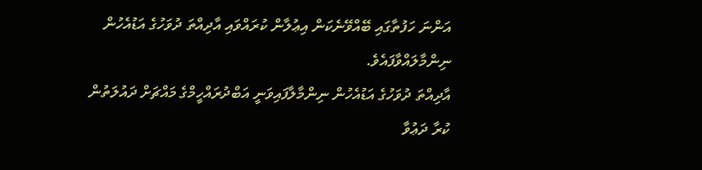އަންނަ ހަފުތާގައި ބޭއްވޭނެކަން އިޢުލާން ކުރައްވައި އާދިއްތަ ދުވަހުގެ އަޑުއެހުން ނިންމާލައްވާފައެވެ.
އާދިއްތަ ދުވަހުގެ އަޑުއެހުން ނިންމާލާފައިވަނީ އަބްދުރައްހީމްގެ މައްޗަށް ދައުލަތުން ކުރާ ދަޢުވާ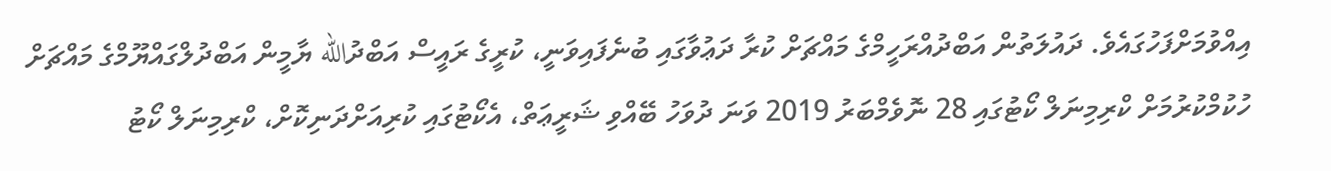އިއްވުމަށްފަހުގައެވެ. ދައުލަތުން އަބްދުއްރަހީމްގެ މައްޗަށް ކުރާ ދަޢުވާގައި ބުނެފައިވަނީ، ކުރީގެ ރައީސް އަބްދުالله ޔާމީން އަބްދުލްގައްޔޫމްގެ މައްޗަށް ހުކުމްކުރުމަށް ކްރިމިނަލް ކޯޓުގައި 28 ނޮވެމްބަރު 2019 ވަނަ ދުވަހު ބޭއްވި ޝަރީޢަތް، އެކޯޓުގައި ކުރިއަށްދަނިކޮށް، ކްރިމިނަލް ކޯޓު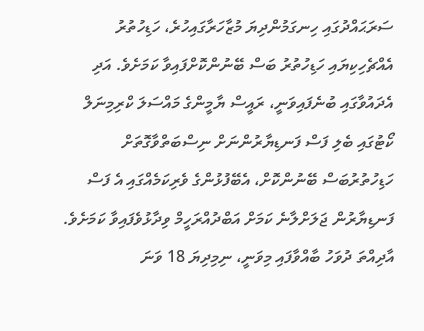ސަރަޙައްދުގައި ހިނގަމުންދިޔަ މުޒާހަރާގައިހުރެ، ހަޑިހުތުރު އެއްޗެހިކިޔައި ހަޑިހުތުރު ބަސް ބޭނުންކޮށްފައިވާ ކަމަށެވެ. އަދި އެދައުވާގައި ބުނެފައިވަނީ، ރައީސް ޔާމީންގެ މައްސަލަ ކްރިމިނަލް ކޯޓުގައި ބެލި ފަސް ފަނޑިޔާރުންނަށް ނިސްބަތްވާގޮތަށް ހަޑިހުތުރުބަސް ބޭނުންކޮށް، އެބޭފުޅުންގެ ވެރިކަމެއްގައި އެ ފަސް ފަނޑިޔާރުން ޖަލަށްލާނެ ކަމަށް އަބްދުއްރަހީމް ވިދާޅުވެފައިވާ ކަމަށެވެ.
އާދިއްތަ ދުވަހު ބާއްވާފައި މިވަނީ، ނިމިދިޔަ 18 ވަނަ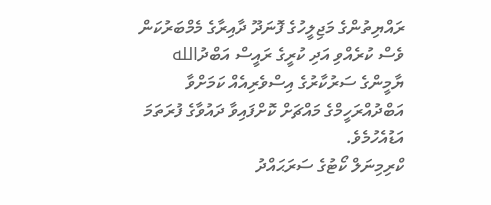ރައްޔިތުންގެ މަޖިލީހުގެ ފޮނަދޫ ދާއިރާގެ މެމްބަރުކަން ވެސް ކުރެއްވި އަދި ކުރީގެ ރައީސް އަބްދުالله ޔާމީންގެ ސަރުކާރުގެ އިސްވެރިއެއް ކަމަށްވާ އަބްދުއްރަހީމްގެ މައްޗަށް ކޮށްފައިވާ ދައުވާގެ ފުރަތަމަ އަޑުއެހުމެވެ.
ކްރިމިނަލް ކޯޓުގެ ސަރަޙައްދު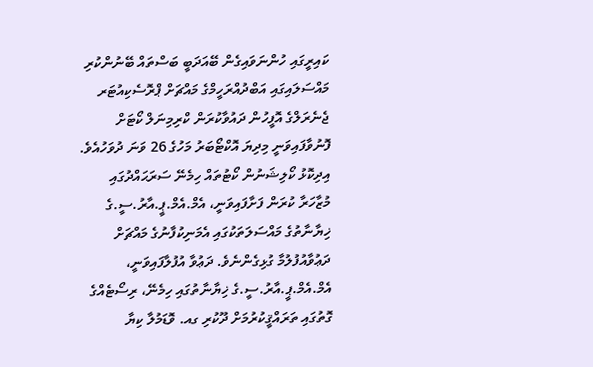ކައިރީގައި ހުންނަވައިގެން ބޭއަދަބީ ބަސްތައް ބޭނުންކުރި މައްސަލައިގައި އަބްދުއްރަހީމްގެ މައްޗަށް ޕްރޮސެކިއުޓަރ ޖެނެރަލްގެ އޮފީހުން ދައުވާކުރަން ކްރިމިނަލް ކޯޓަށް ފޮނުވާފައިވަނީ މިދިޔަ އޮކްޓޯބަރު މަހުގެ 26 ވަނަ ދުވަހުއެވެ.
އިދިކޮޅު ކޯލިޝަނުން ކޯޓުތައް ހިމެނޭ ސަރަޙައްދުގައި މުޒާހަރާ ކުރަން ފަށާފައިވަނީ، އެމް.އެމް.ޕީ.އާރު.ސީ.ގެ ޚިޔާނާތުގެ މައްސަލަތަކުގައި އެމަނިކުފާނުގެ މައްޗަށް ދަޢުވާއުފުލުމާ ގުޅިގެންނެވެ. ދަޢުވާ އުފުލާފައިވަނީ، އެމް.އެމް.ޕީ.އާރު.ސީ.ގެ ޚިޔާނާތުގައި ހިމެނޭ، ރިސޯޓެއްގެ ގޮތުގައި ތަރައްޤީކުރުމަށް ދޫކުރި ގއ. ވޮޑަމުލާ ކިޔާ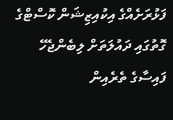ފަޅުރަށެއްގެ އިކުއިޒިޝަން ކޮސްޓްގެ ގޮތުގައި ދައުލަތަށް ލިބެންޖެހޭ ފައިސާގެ ތެރެއިން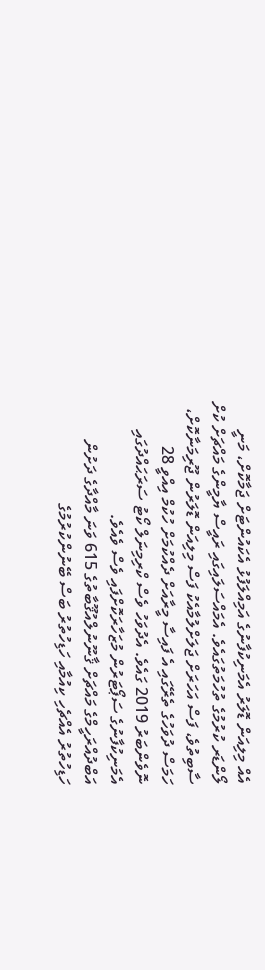އެއް މިލިއަން ޑޮލަރު އެމަނިކުފާނުގެ އަމިއްލަފުޅު އެކައުންޓަށް ޖަމާކޮށް، މަނީ ލޯންޑަރ ކުރުމުގެ ތުހުމަތުގައެވެ. އެމައްސަލައިގައި ރައީސް ޔާމީންގެ މައްޗަށް ކުށް ސާބިތުވެ، ފަސް އަހަރަށް ޖަލަށްލުމާއެކު ފަސް މިލިއަން ޑޮލަރުން ޖޫރިމަނާކޮށް، ހަމަސް ދުވަހުގެ ތެރޭގައި އެ ފައިސާ މީރާއަށް ދެއްކުމަށް ހުކުމް އިއްވީ 28 ނޮވެންބަރު 2019 ގައެވެ. އެދުވަހު ވެސް ކްރިމިނަލް ކޯޓު ސަރަޙައްދުގައި އެމަނިކުފާނުގެ ސަޕޯޓަރުން މުޒަހާރަކޮށްފައި ވެސް ވެއެވެ.
އަބްދުއްރަހީމްގެ މައްޗަށް ޤާނޫނުލްއުޤޫބާތުގެ 615 ވަނަ މާއްދާގެ ދަށުން ހަޑިހުތުރު އެއްޗެހި ކިއުމާއި ހަޑިހުތުރު ބަސް ބޭނުންކުރުމުގެ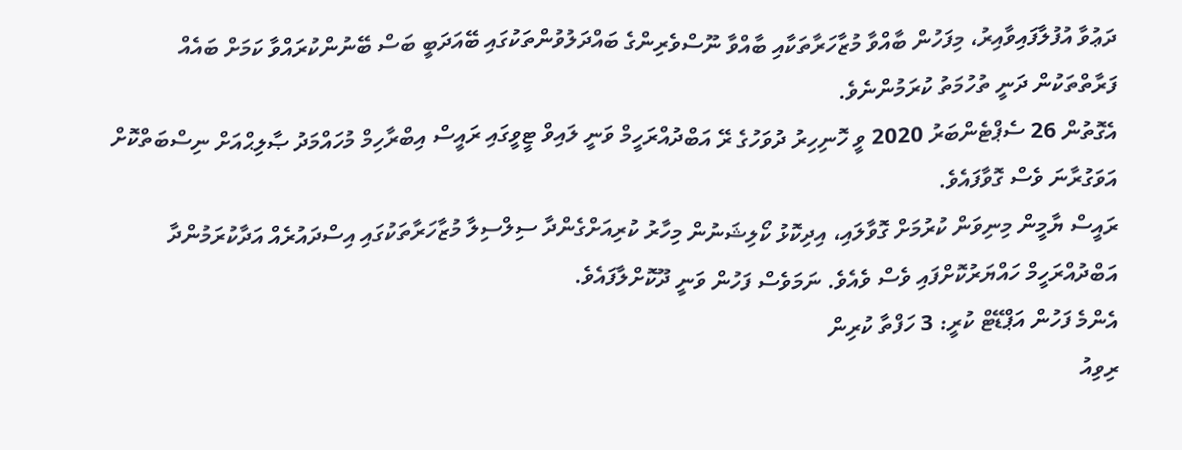ދަޢުވާ އުފުލާފައިވާއިރު، މިފަހުން ބާއްވާ މުޒާހަރާތަކާއި ބާއްވާ ނޫސްވެރިންގެ ބައްދަލުވުންތަކުގައި ބޭއަދަބީ ބަސް ބޭނުންކުރައްވާ ކަމަށް ބައެއް ފަރާތްތަކުން ދަނީ ތުހުމަތު ކުރަމުންނެވެ.
އެގޮތުން 26 ސެޕްޓެންބަރު 2020 ވީ ހޮނިހިރު ދުވަހުގެ ރޭ އަބްދުއްރަހީމް ވަނީ ލައިވް ޓީވީގައި ރައީސް އިބްރާހިމް މުހައްމަދު ޞާލިޙްއަށް ނިސްބަތްކޮށް އަވަގުރާނަ ވެސް ގޮވާފައެވެ.
ރައީސް ޔާމީން މިނިވަން ކުރުމަށް ގޮވާލައި، އިދިކޮޅު ކޯލިޝަނުން މިހާރު ކުރިއަށްގެންދާ ސިލްސިލާ މުޒާހަރާތަކުގައި އިސްދައުރެއް އަދާކުރަމުންދާ އަބްދުއްރަހީމް ހައްޔަރުކޮށްފައި ވެސް ވެއެވެ. ނަމަވެސް ފަހުން ވަނީ ދޫކޮށްލާފައެވެ.
އެންމެ ފަހުން އަޕްޑޭޓް ކުރީ: 3 ހަފްތާ ކުރިން
ރިވިއު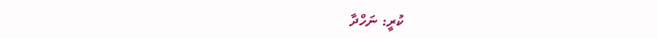ކުރީ: ނަހްދާ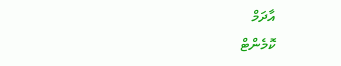އާދަމް
ކޮމެންޓް